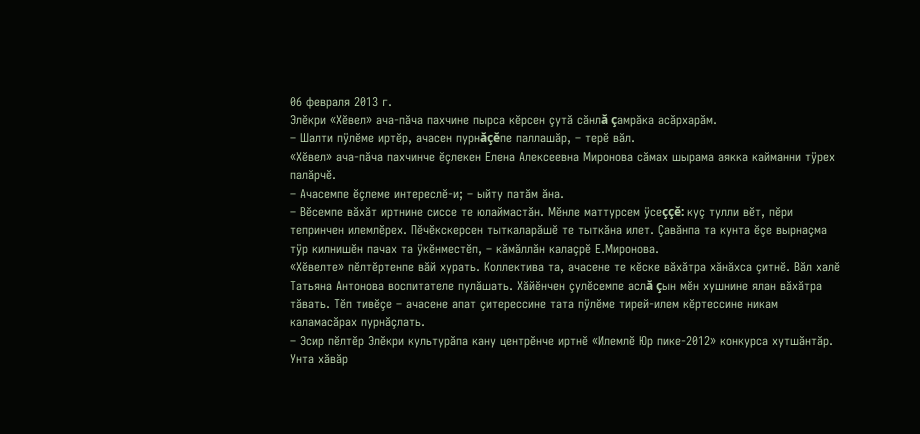06 февраля 2013 г.
Элĕкри «Хĕвел» ача-пăча пахчине пырса кĕрсен çутă сăнлă çамрăка асăрхарăм.
– Шалти пÿлĕме иртĕр, ачасен пурнăçĕпе паллашăр, – терĕ вăл.
«Хĕвел» ача-пăча пахчинче ĕçлекен Елена Алексеевна Миронова сăмах шырама аякка кайманни тÿрех палăрчĕ.
– Ачасемпе ĕçлеме интереслĕ-и; – ыйту патăм ăна.
– Вĕсемпе вăхăт иртнине сиссе те юлаймастăн. Мĕнле маттурсем ÿсеççĕ: куç тулли вĕт, пĕри тепринчен илемлĕрех. Пĕчĕкскерсен тыткаларăшĕ те тыткăна илет. Çавăнпа та кунта ĕçе вырнаçма тÿр килнишĕн пачах та ÿкĕнместĕп, – кăмăллăн калаçрĕ Е.Миронова.
«Хĕвелте» пĕлтĕртенпе вăй хурать. Коллектива та, ачасене те кĕске вăхăтра хăнăхса çитнĕ. Вăл халĕ Татьяна Антонова воспитателе пулăшать. Хăйĕнчен çулĕсемпе аслă çын мĕн хушнине ялан вăхăтра тăвать. Тĕп тивĕçе – ачасене апат çитерессине тата пÿлĕме тирей-илем кĕртессине никам каламасăрах пурнăçлать.
– Эсир пĕлтĕр Элĕкри культурăпа кану центрĕнче иртнĕ «Илемлĕ Юр пике-2012» конкурса хутшăнтăр. Унта хăвăр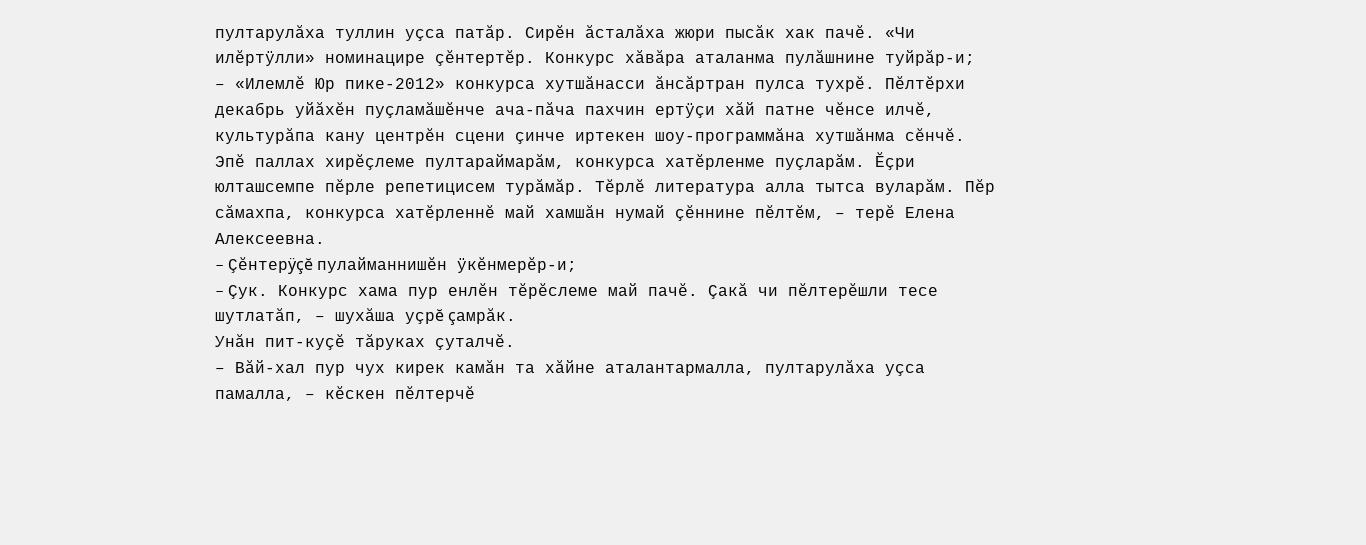пултарулăха туллин уçса патăр. Сирĕн ăсталăха жюри пысăк хак пачĕ. «Чи илĕртÿлли» номинацире çĕнтертĕр. Конкурс хăвăра аталанма пулăшнине туйрăр-и;
– «Илемлĕ Юр пике-2012» конкурса хутшăнасси ăнсăртран пулса тухрĕ. Пĕлтĕрхи декабрь уйăхĕн пуçламăшĕнче ача-пăча пахчин ертÿçи хăй патне чĕнсе илчĕ, культурăпа кану центрĕн сцени çинче иртекен шоу-программăна хутшăнма сĕнчĕ. Эпĕ паллах хирĕçлеме пултараймарăм, конкурса хатĕрленме пуçларăм. Ĕçри юлташсемпе пĕрле репетицисем турăмăр. Тĕрлĕ литература алла тытса вуларăм. Пĕр сăмахпа, конкурса хатĕрленнĕ май хамшăн нумай çĕннине пĕлтĕм, – терĕ Елена Алексеевна.
– Çĕнтерÿçĕ пулайманнишĕн ÿкĕнмерĕр-и;
– Çук. Конкурс хама пур енлĕн тĕрĕслеме май пачĕ. Çакă чи пĕлтерĕшли тесе шутлатăп, – шухăша уçрĕ çамрăк.
Унăн пит-куçĕ тăруках çуталчĕ.
– Вăй-хал пур чух кирек камăн та хăйне аталантармалла, пултарулăха уçса памалла, – кĕскен пĕлтерчĕ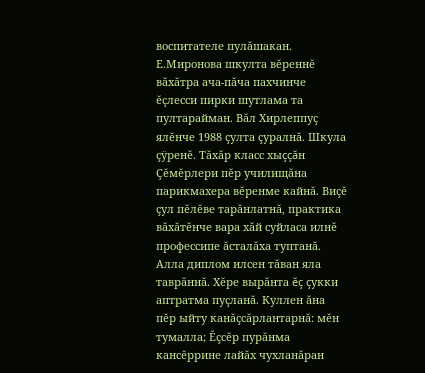воспитателе пулăшакан.
Е.Миронова шкулта вĕреннĕ вăхăтра ача-пăча пахчинче ĕçлесси пирки шутлама та пултарайман. Вăл Хирлеппуç ялĕнче 1988 çулта çуралнă. Шкула çÿренĕ. Тăхăр класс хыççăн Çĕмĕрлери пĕр училищăна парикмахера вĕренме кайнă. Виçĕ çул пĕлĕве тарăнлатнă, практика вăхăтĕнче вара хăй суйласа илнĕ профессипе ăсталăха туптанă. Алла диплом илсен тăван яла таврăннă. Хĕре вырăнта ĕç çукки аптратма пуçланă. Куллен ăна пĕр ыйту канăçсăрлантарнă: мĕн тумалла; Ĕçсĕр пурăнма кансĕррине лайăх чухланăран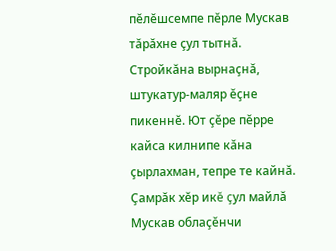пĕлĕшсемпе пĕрле Мускав тăрăхне çул тытнă. Стройкăна вырнаçнă, штукатур-маляр ĕçне пикеннĕ. Ют çĕре пĕрре кайса килнипе кăна çырлахман, тепре те кайнă. Çамрăк хĕр икĕ çул майлă Мускав облаçĕнчи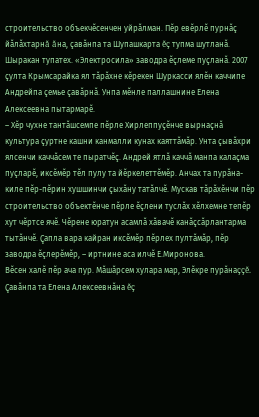строительство объекчĕсенчен уйрăлман. Пĕр евĕрлĕ пурнăç йăлăхтарнă ăна, çавăнпа та Шупашкарта ĕç тупма шутланă. Шыракан тупатех. «Электросила» заводра ĕçлеме пуçланă. 2007 çулта Крымсарайка ял тăрăхне кĕрекен Шуркасси ялĕн каччипе Андрейпа çемье çавăрнă. Унпа мĕнле паллашнине Елена Алексеевна пытармарĕ.
– Хĕр чухне тантăшсемпе пĕрле Хирлеппуçĕнче вырнаçнă культура çуртне кашни канмалли кунах каяттăмăр. Унта çывăхри ялсенчи каччăсем те пыратчĕç. Андрей ятлă каччă манпа калаçма пуçларĕ, иксĕмĕр тĕл пулу та йĕркелеттĕмĕр. Анчах та пурăна-киле пĕр-пĕрин хушшинчи çыхăну татăлчĕ. Мускав тăрăхĕнчи пĕр строительство объектĕнче пĕрле ĕçлени туслăх хĕлхемне тепĕр хут чĕртсе ячĕ. Чĕрене юратун асамлă хăвачĕ канăçсăрлантарма тытăнчĕ. Çапла вара кайран иксĕмĕр пĕрлех пултăмăр, пĕр заводра ĕçлерĕмĕр, – иртнине аса илчĕ Е.Миронова.
Вĕсен халĕ пĕр ача пур. Мăшăрсем хулара мар, Элĕкре пурăнаççĕ. Çавăнпа та Елена Алексеевнăна ĕç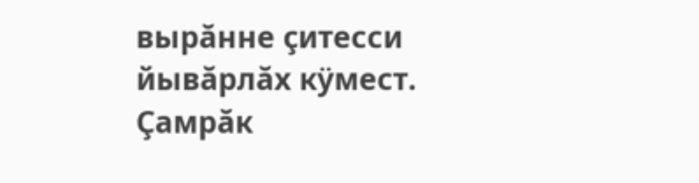вырăнне çитесси йывăрлăх кÿмест. Çамрăк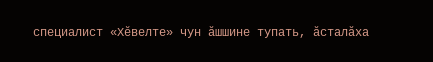специалист «Хĕвелте» чун ăшшине тупать, ăсталăха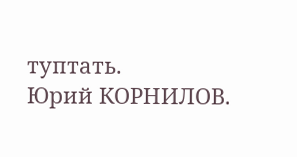туптать.
Юрий КОРНИЛОВ.